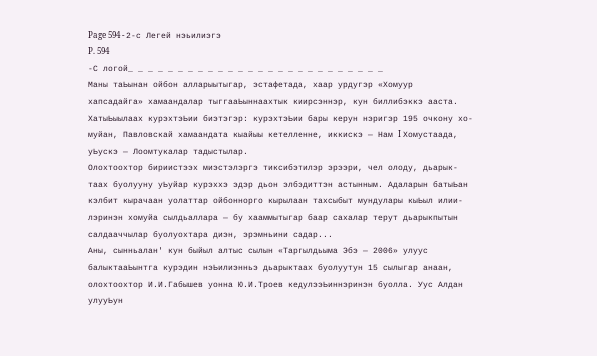Page 594 - 2-с Легей нэьилиэгэ
P. 594
-С логой_ _ _ _ _ _ _ _ _ _ _ _ _ _ _ _ _ _ _ _ _ _ _ _ _ _
Маны таЬынан ойбон алларыытыгар, эстафетада, хаар урдугэр «Хомуур
хапсадайга» хамаандалар тыггааЬыннаахтык киирсэннэр, кун биллибэккэ ааста.
ХатыЬыылаах курэхтэЬии биэтэгэр: курэхтэЬии бары керун нэригэр 195 очкону хо-
муйан, Павловскай хамаандата кыайыы кетелленне, иккискэ — Нам I Хомустаада,
уЬускэ — Лоомтукалар тадыстылар.
Олохтоохтор бириистээх миэстэлэргэ тиксибэтилэр эрээри, чел олоду, дьарык-
таах буолууну уЬуйар курэххэ эдэр дьон элбэдиттэн астынным. Адаларын батыЬан
кэлбит кырачаан уолаттар ойбоннорго кырылаан тахсыбыт мундулары кыЬыл илии-
лэринэн хомуйа сылдьаллара — бу хааммытыгар баар сахалар терут дьарыкпытын
салдааччылар буолуохтара диэн, эрэмньини садар...
Аны, сынньалан' кун быйыл алтыс сылын «Таргылдьыма Эбэ — 2006» улуус
балыктааЬынтга курэдин нэЬилиэнньэ дьарыктаах буолуутун 15 сылыгар анаан,
олохтоохтор И.И.Габышев уонна Ю.И.Троев кедулээЬиннэринэн буолла. Уус Алдан
улууЬун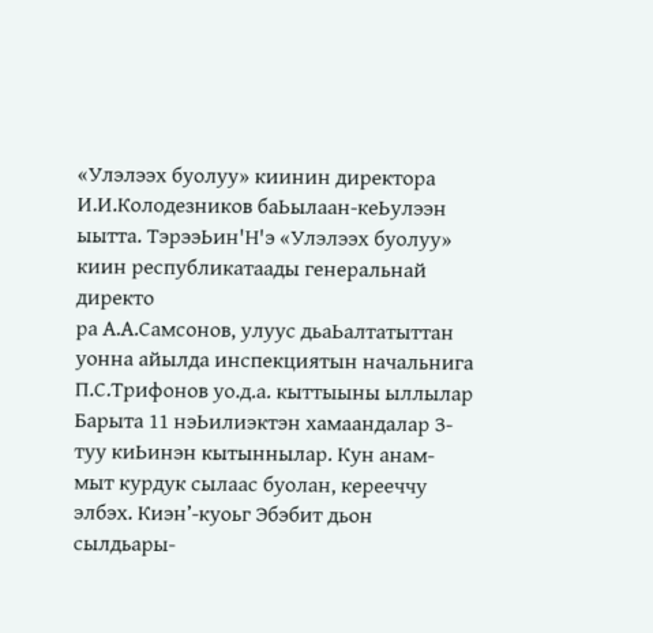«Улэлээх буолуу» киинин директора И.И.Колодезников баЬылаан-кеЬулээн
ыытта. ТэрээЬин'Н'э «Улэлээх буолуу» киин республикатаады генеральнай директо
ра А.А.Самсонов, улуус дьаЬалтатыттан уонна айылда инспекциятын начальнига
П.С.Трифонов уо.д.а. кыттыыны ыллылар
Барыта 11 нэЬилиэктэн хамаандалар З-туу киЬинэн кытыннылар. Кун анам-
мыт курдук сылаас буолан, керееччу элбэх. Киэн’-куоьг Эбэбит дьон сылдьары-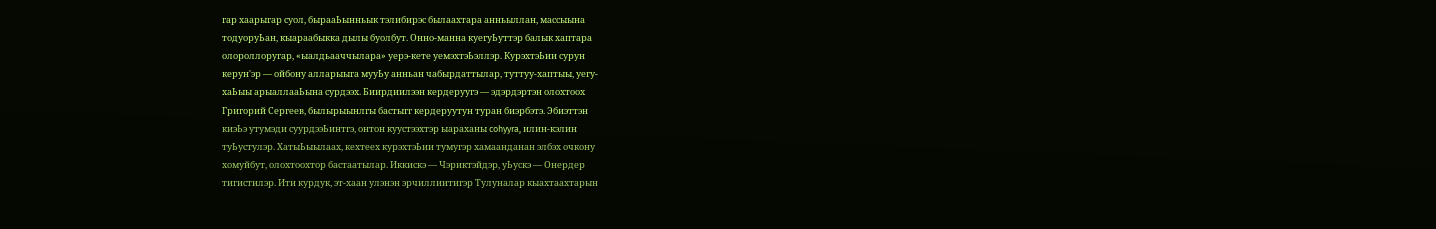гар хаарыгар суол, бырааЬынньык тэлибирэс былаахтара анньыллан, массыына
тодуоруЬан, кыараабыкка дылы буолбут. Онно-манна куегуЬуттэр балык хаптара
олороллоругар, «ыалдьааччылара» уерэ-кете уемэхтэЬэллэр. КурэхтэЬии сурун
керун'эр — ойбону алларыыга мууЬу анньан чабырдаттылар, туттуу-хаптыы, уегу-
хаЬыы арыаллааЬына сурдээх. Биирдиилээн кердеруугэ — эдэрдэртэн олохтоох
Григорий Сергеев, былырыынлгы бастыгг кердеруутун туран биэрбэтэ. Эбиэттэн
киэЬэ утумэди суурдээЬинтгэ, онтон куустээхтэр ыараханы cohyyra, илин-кэлин
туЬустулэр. ХатыЬыылаах, кехтеех курэхтэЬии тумугэр хамаанданан элбэх очкону
хомуйбут, олохтоохтор бастаатылар. Иккискэ — Чэриктэйдэр, уЬускэ — Онердер
тигистилэр. Ити курдук, эт-хаан улэнэн эрчиллиитигэр Тулуналар кыахтаахтарын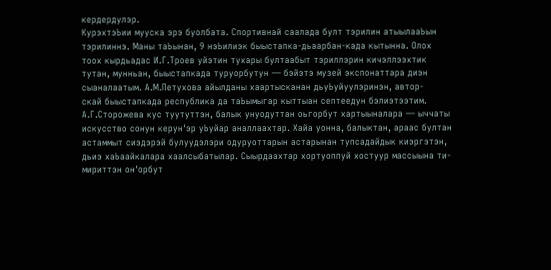кердердулэр.
КурэхтэЬии мууска эрэ буолбата. Спортивнай саалада булт тэрилин атыылааЬын
тэрилиннэ. Маны таЬынан, 9 нэЬилиэк быыстапка-дьаарбан-када кытынна. Олох
тоох кырдьадас И.Г.Троев уйэтин тухары бултаабыт тэриллэрин кичэллээхтик
тутан, мунньан, быыстапкада туруорбутун — бэйэтэ музей экспонаттара диэн
сыаналаатым. А.М.Петухова айылданы хаартысканан дьуЬуйуулэринэн, автор-
скай быыстапкада республика да таЬымыгар кыттыан септеедун бэлиэтээтим.
А.Г.Сторожева кус туутуттэн, балык унуодуттан оьгорбут хартыыналара — ыччаты
искусство сонун керун'эр уЬуйар аналлаахтар. Хайа уонна, балыктан, араас бултан
астаммыт сиэдэрэй булуудэлэри одуруоттарын астарынан тупсадайдык киэргэтэн,
дьиэ хаЬаайкалара хаалсыбатылар. Сыырдаахтар хортуоппуй хостуур массыына ти-
мириттэн он'орбут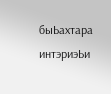быЬахтара интэриэЬи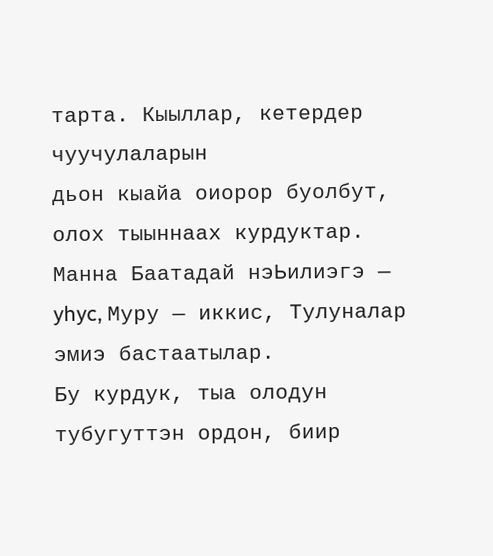тарта. Кыыллар, кетердер чуучулаларын
дьон кыайа оиорор буолбут, олох тыыннаах курдуктар.
Манна Баатадай нэЬилиэгэ — yhyc, Муру — иккис, Тулуналар эмиэ бастаатылар.
Бу курдук, тыа олодун тубугуттэн ордон, биир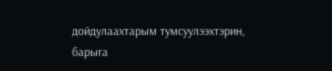дойдулаахтарым тумсуулээхтэрин,
барыга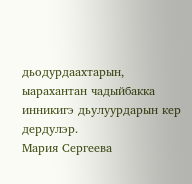дьодурдаахтарын, ыарахантан чадыйбакка инникигэ дьулуурдарын кер
дердулэр.
Мария Сергеева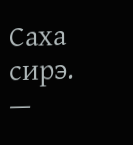Саха сирэ. —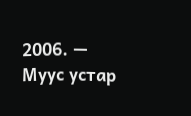2006. — Муус устар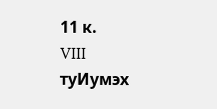11 к.
VIII туИумэх